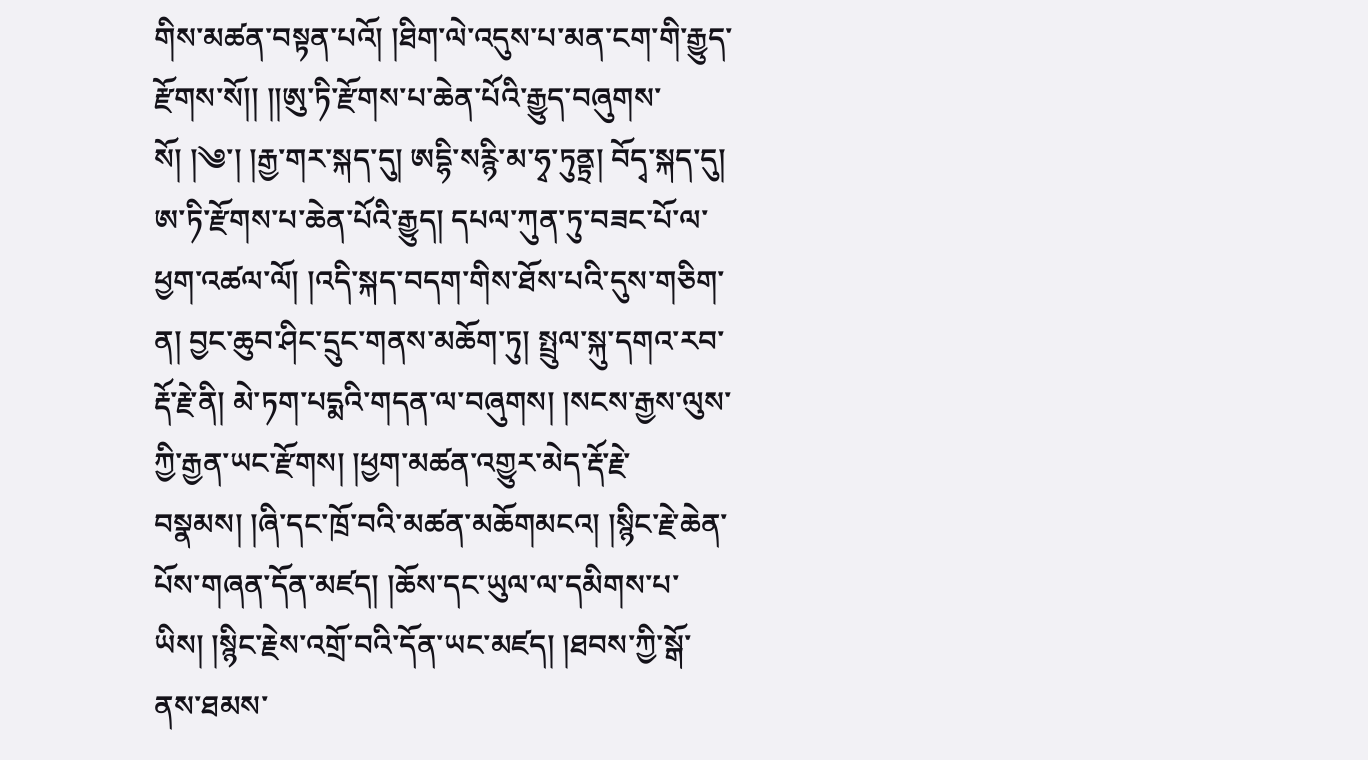གིས་མཚན་བསྟན་པའོ། །ཐིག་ལེ་འདུས་པ་མན་ངག་གི་རྒྱུད་རྫོགས་སོ།། །།ཨུ་ཏི་རྫོགས་པ་ཆེན་པོའི་རྒྱུད་བཞུགས་སོ། །༄་། །རྒྱ་གར་སྐད་དུ། ཨདྷི་སརྙི་མ་ཧྭ་ཏུནྟྲ། བོདྭ་སྐད་དུ། ཨ་ཏི་རྫོགས་པ་ཆེན་པོའི་རྒྱུད། དཔལ་ཀུན་ཏུ་བཟང་པོ་ལ་ཕྱག་འཚལ་ལོ། །འདི་སྐད་བདག་གིས་ཐོས་པའི་དུས་གཅིག་ན། བྱང་ཆུབ་ཤིང་དྲུང་གནས་མཆོག་ཏུ། སྤྲུལ་སྐུ་དགའ་རབ་རྡོ་རྗེ་ནི། མེ་ཏག་པདྨའི་གདན་ལ་བཞུགས། །སངས་རྒྱས་ལུས་ཀྱི་རྒྱན་ཡང་རྫོགས། །ཕྱག་མཚན་འགྱུར་མེད་རྡོ་རྗེ་བསྣམས། །ཞི་དང་ཁྲོ་བའི་མཚན་མཆོགམངའ། །སྙིང་རྗེ་ཆེན་པོས་གཞན་དོན་མཛད། །ཆོས་དང་ཡུལ་ལ་དམིགས་པ་ཡིས། །སྙིང་རྗེས་འགྲོ་བའི་དོན་ཡང་མཛད། །ཐབས་ཀྱི་སྒོ་ནས་ཐམས་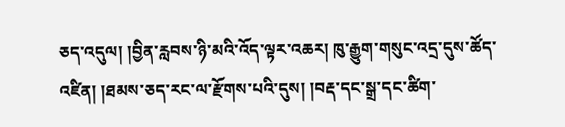ཅད་འདུལ། །བྱིན་རླབས་ཉི་མའི་འོད་ལྟར་འཆར། ཁུ་རྒྱུག་གསུང་འདྲ་དུས་ཚོད་འཛིན། །ཐམས་ཅད་རང་ལ་རྫོགས་པའི་དུས། །བརྡ་དང་སྒྲ་དང་ཚིག་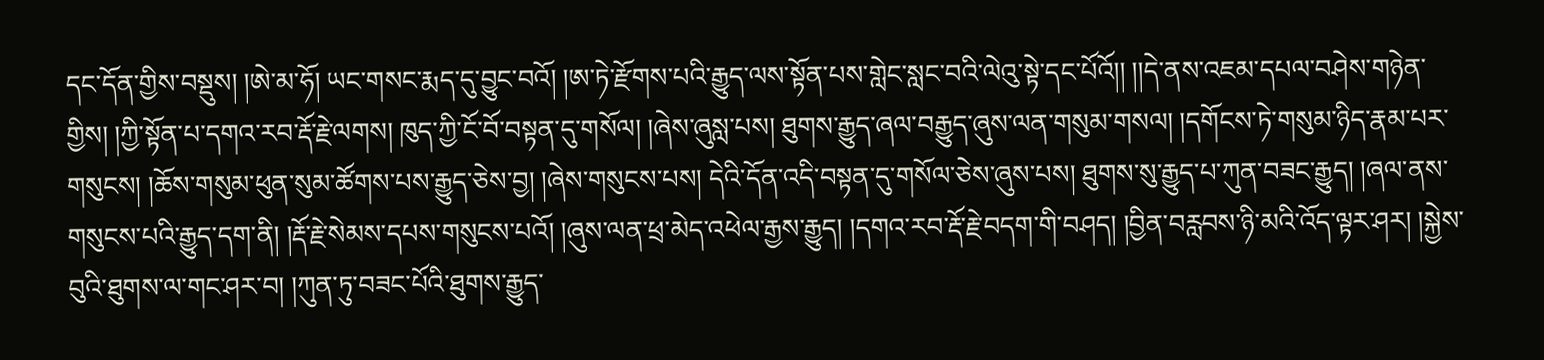དང་དོན་གྱིས་བསྡུས། །ཨེ་མ་ཧོ། ཡང་གསང་རྨད་དུ་བྱུང་བའོ། །ཨ་ཏེ་རྫོགས་པའི་རྒྱུད་ལས་སྟོན་པས་གླེང་སླང་བའི་ལེའུ་སྟེ་དང་པོའོ།། །།དེ་ནས་འཇམ་དཔལ་བཤེས་གཉེན་གྱིས། །ཀྱི་སྟོན་པ་དགའ་རབ་རྡོ་རྗེ་ལགས། ཁུད་ཀྱི་ངོ་བོ་བསྟན་དུ་གསོལ། །ཞེས་ཞུསླ་པས། ཐུགས་རྒྱུད་ཞལ་བརྒྱུད་ཞུས་ལན་གསུམ་གསལ། །དགོངས་ཏེ་གསུམ་ཉིད་རྣམ་པར་གསུངས། །ཆོས་གསུམ་ཕུན་སུམ་ཚོགས་པས་རྒྱུད་ཅེས་བྱ། །ཞེས་གསུངས་པས། དེའི་དོན་འདི་བསྟན་དུ་གསོལ་ཅེས་ཞུས་པས། ཐུགས་སུ་རྒྱུད་པ་ཀུན་བཟང་རྒྱུད། །ཞལ་ནས་གསུངས་པའི་རྒྱུད་དག་ནི། །རྡོ་རྗེ་སེམས་དཔས་གསུངས་པའོ། །ཞུས་ལན་ཕྲ་མེད་འཕེལ་རྒྱས་རྒྱུད། །དགའ་རབ་རྡོ་རྗེ་བདག་གི་བཤད། །བྱིན་བརླབས་ཉི་མའི་འོད་ལྟར་ཤར། །སྐྱེས་བུའི་ཐུགས་ལ་གང་ཤར་བ། །ཀུན་ཏུ་བཟང་པོའི་ཐུགས་རྒྱུད་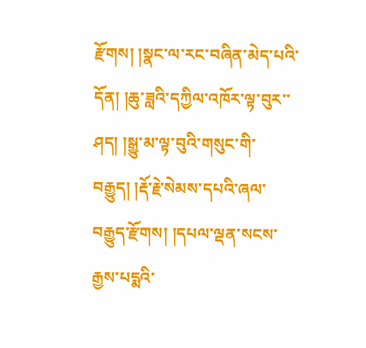རྫོགས། །སྣང་ལ་རང་བཞིན་མེད་པའི་དོན། །ཆུ་ཟླའི་དཀྱིལ་འཁོར་ལྟ་བུར་་ཤད། །སྒྱུ་མ་ལྟ་བུའི་གསུང་གི་བརྒྱུད། །རྡོ་རྗེ་སེམས་དཔའི་ཞལ་བརྒྱུད་རྫོགས། །དཔལ་ལྡན་སངས་རྒྱས་པདྨའི་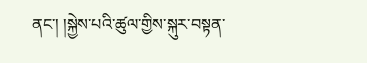ནང་། །སྐྱེས་པའི་ཚུལ་གྱིས་སྐུར་བསྟན་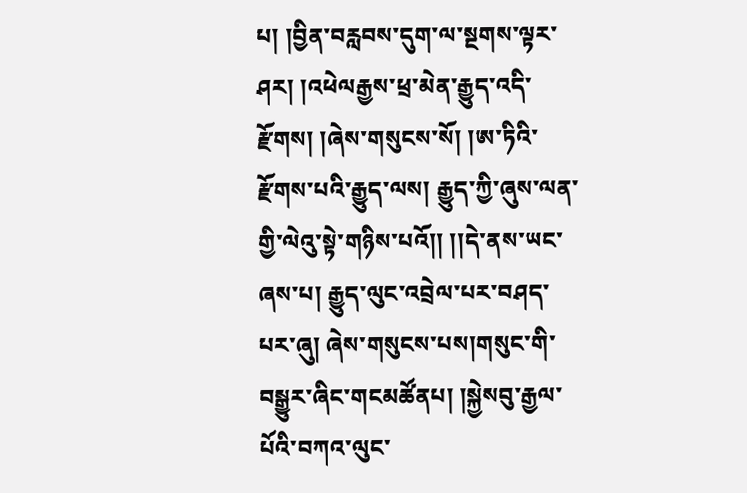པ། །བྱིན་བརླབས་དུག་ལ་སྔགས་ལྟར་ཤར། །འཕེལརྒྱས་ཕྲ་མེན་རྒྱུད་འདི་རྫོགས། །ཞེས་གསུངས་སོ། །ཨ་ཏིའི་རྫོགས་པའི་རྒྱུད་ལས། རྒྱུད་ཀྱི་ཞུས་ལན་གྱི་ལེའུ་སྟེ་གཉིས་པའོ།། །།དེ་ནས་ཡང་ཞས་པ། རྒྱུད་ལུང་འབྲེལ་པར་བཤད་པར་ཞུ། ཞེས་གསུངས་པས།གསུང་གི་བསྒྱུར་ཞིང་གངམཚོནཔ། །སྐྱེསབུ་རྒྱལ་པོའི་བཀའ་ལུང་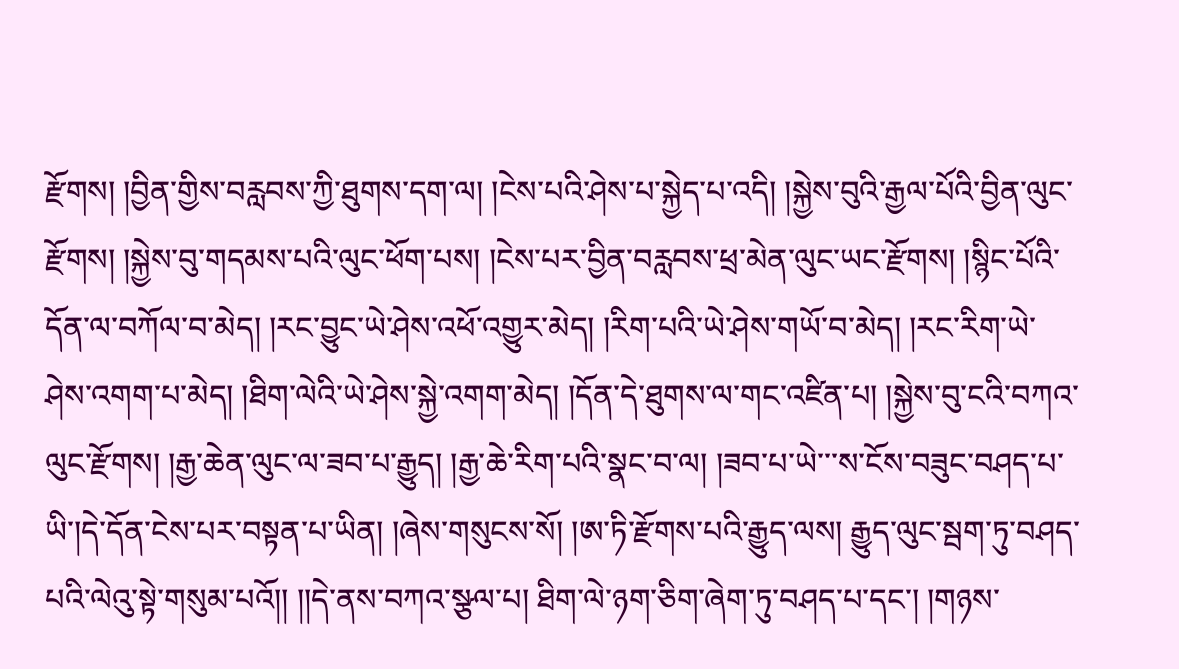རྫོགས། །བྱིན་གྱིས་བརླབས་ཀྱི་ཐུགས་དག་ལ། །ངེས་པའི་ཤེས་པ་སྐྱེད་པ་འདི། །སྐྱེས་བུའི་རྒྱལ་པོའི་བྱིན་ལུང་རྫོགས། །སྐྱེས་བུ་གདམས་པའི་ལུང་ཕོག་པས། །ངེས་པར་བྱིན་བརླབས་ཕྲ་མེན་ལུང་ཡང་རྫོགས། །སྙིང་པོའི་དོན་ལ་བཀོལ་བ་མེད། །རང་བྱུང་ཡེ་ཤེས་འཕོ་འགྱུར་མེད། །རིག་པའི་ཡེ་ཤེས་གཡོ་བ་མེད། །རང་རིག་ཡེ་ཤེས་འགག་པ་མེད། །ཐིག་ལེའི་ཡེ་ཤེས་སྐྱེ་འགག་མེད། །དོན་དེ་ཐུགས་ལ་གང་འཛིན་པ། །སྐྱེས་བུ་ངའི་བཀའ་ལུང་རྫོགས། །རྒྱ་ཆེན་ལུང་ལ་ཟབ་པ་རྒྱུད། །རྒྱ་ཆེ་རིག་པའི་སྣང་བ་ལ། །ཟབ་པ་ཡེ་་་ས་ངོས་བཟུང་བཤད་པ་ཡི་།དེ་དོན་ངེས་པར་བསྟན་པ་ཡིན། །ཞེས་གསུངས་སོ། །ཨ་ཏི་རྫོགས་པའི་རྒྱུད་ལས། རྒྱུད་ལུང་སྦག་ཏུ་བཤད་པའི་ལེའུ་སྟེ་གསུམ་པའོ།། །།དེ་ནས་བཀའ་སྩལ་པ། ཐིག་ལེ་ཉག་ཅིག་ཞེག་ཏུ་བཤད་པ་དང་། །གཉས་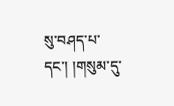སུ་བཤད་པ་དང་། །གསུམ་དུ་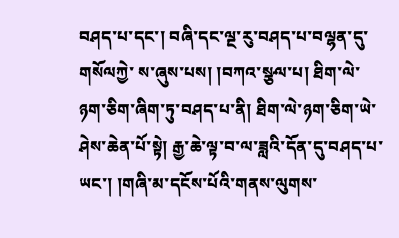བཤད་པ་དང་། བཞི་དང་ལྔ་རུ་བཤད་པ་བལྷན་དུ་གསོལཀྱེ་ ས་ཞུས་པས། །བཀའ་སྩལ་པ། ཐིག་ལེ་ཉག་ཅིག་ཞིག་ཏུ་བཤད་པ་ནི། ཐིག་ལེ་ཉག་ཅིག་ཡེ་ཤེས་ཆེན་པོ་སྟེ། རྒྱ་ཆེ་ལྟ་བ་ལ་ཟླའི་དོན་དུ་བཤད་པ་ཡང་། །གཞི་མ་དངོས་པོའི་གནས་ལུགས་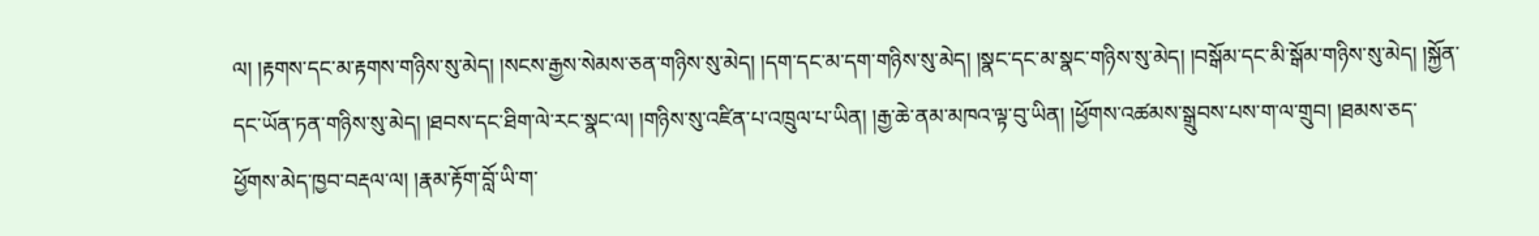ལ། །རྟགས་དང་མ་རྟགས་གཉིས་སུ་མེད། །སངས་རྒྱས་སེམས་ཅན་གཉིས་སུ་མེད། །དག་དང་མ་དག་གཉིས་སུ་མེད། །སྣང་དང་མ་སྣང་གཉིས་སུ་མེད། །བསྒོམ་དང་མི་སྒོམ་གཉིས་སུ་མེད། །སྐྱོན་དང་ཡོན་ཏན་གཉིས་སུ་མེད། །ཐབས་དང་ཐིག་ལེ་རང་སྣང་ལ། །གཉིས་སུ་འཛིན་པ་འཁྲུལ་པ་ཡིན། །རྒྱ་ཆེ་ནམ་མཁའ་ལྟ་བུ་ཡིན། །ཕྱོགས་འཚམས་སྒྲུབས་པས་ག་ལ་གྲུབ། །ཐམས་ཅད་ཕྱོགས་མེད་ཁྱབ་བརྡལ་ལ། །རྣམ་རྟོག་བློ་ཡི་ག་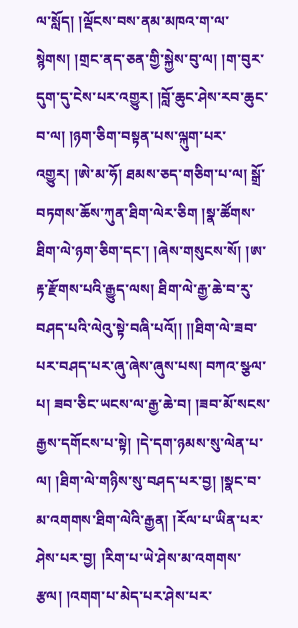ལ་སློད། །ལྡོངས་བས་ནམ་མཁའ་ག་ལ་སྙེགས། །གྲང་ནད་ཅན་གྱི་སྐྱེས་བུ་ལ། །ག་བུར་དུག་དུ་ངེས་པར་འགྱུར། །བློ་ཆུང་ཤེས་རབ་ཆུང་བ་ལ། །ཉག་ཅིག་བསྟན་པས་ལྐུག་པར་འགྱུར། །ཨེ་མ་ཧོ། ཐམས་ཅད་གཅིག་པ་ལ། སྒྲོ་བཏགས་ཆོས་ཀུན་ཐིག་ལེར་ཅིག །སྣ་ཚོགས་ཐིག་ལེ་ཉག་ཅིག་དང་། །ཞེས་གསུངས་སོ། །ཨ་རྟ་རྫོགས་པའི་རྒྱུད་ལས། ཐིག་ལེ་རྒྱ་ཆེ་བ་རུ་བཤད་པའི་ལེའུ་སྟེ་བཞི་པའོ།། །།ཐིག་ལེ་ཟབ་པར་བཤད་པར་ཞུ་ཞེས་ཞུས་པས། བཀའ་སྩལ་པ། ཟབ་ཅིང་ཡངས་ལ་རྒྱ་ཆེ་བ། །ཟབ་མོ་སངས་རྒྱས་དགོངས་པ་སྟེ། །དེ་དག་ཉམས་སུ་ལེན་པ་ལ། །ཐིག་ལེ་གཉིས་སུ་བཤད་པར་བྱ། །སྣང་བ་མ་འགགས་ཐིག་ལེའི་རྒྱན། །རོལ་པ་ཡིན་པར་ཤེས་པར་བྱ། །རིག་པ་ཡེ་ཤེས་མ་འགགས་རྩལ། །འགག་པ་མེད་པར་ཤེས་པར་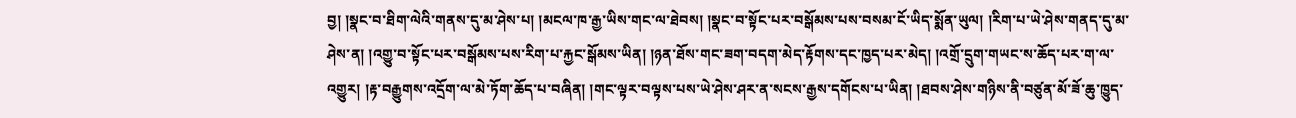བྱ། །སྣང་བ་ཐིག་ལེའི་གནས་དུ་མ་ཤེས་པ། །མངལ་ཁ་རྒྱ་ཡིས་གང་ལ་ཐེབས། །སྣང་བ་སྟོང་པར་བསྒོམས་པས་བསམ་ངོ་ཡིད་སྨོན་ཡུལ། །རིག་པ་ཡེ་ཤེས་གནད་དུ་མ་ཤེས་ན། །འགྱུ་བ་སྟོང་པར་བསྒོམས་པས་རིག་པ་རྐྱང་སྒོམས་ཡིན། །ཉན་ཐོས་གང་ཟག་བདག་མེད་རྟོགས་དང་ཁྱད་པར་མེད། །འགྲོ་དྲུག་གཡང་ས་ཆོད་པར་ག་ལ་འགྱུར། །རྟ་བརྒྱུགས་འདྲོག་ལ་མེ་ཏོག་ཆོད་པ་བཞིན། །གང་ལྟར་བལྟས་པས་ཡེ་ཤེས་ཤར་ན་སངས་རྒྱས་དགོངས་པ་ཡིན། །ཐབས་ཤེས་གཉིས་ནི་བཙུན་མོ་ཟོ་ཆུ་ཁྱུད་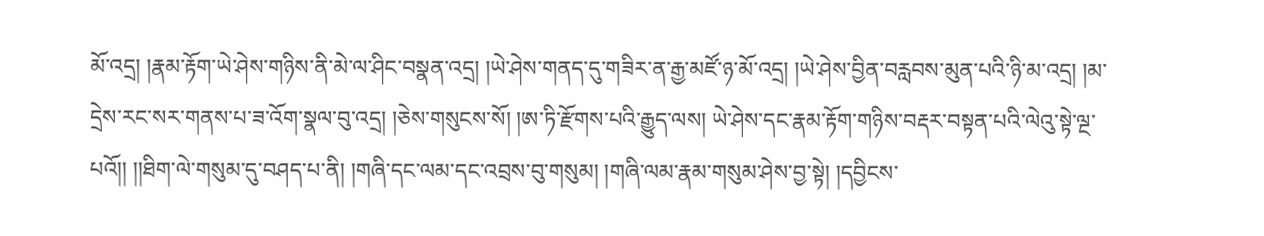མོ་འདྲ། །རྣམ་རྟོག་ཡེ་ཤེས་གཉིས་ནི་མེ་ལ་ཤིང་བསྣན་འདྲ། །ཡེ་ཤེས་གནད་དུ་གཟིར་ན་རྒྱ་མཛོ་ཉ་མོ་འདྲ། །ཡེ་ཤེས་བྱིན་བརླབས་མུན་པའི་ཉི་མ་འདྲ། །མ་དྲེས་རང་སར་གནས་པ་ཟ་འོག་སྣལ་བུ་འདྲ། །ཅེས་གསུངས་སོ། །ཨ་ཏི་རྫོགས་པའི་རྒྱུད་ལས། ཡེ་ཤེས་དང་རྣམ་རྟོག་གཉིས་བརྡར་བསྟན་པའི་ལེའུ་སྟེ་ལྔ་པའོ།། །།ཐིག་ལེ་གསུམ་དུ་བཤད་པ་ནི། །གཞི་དང་ལམ་དང་འབྲས་བུ་གསུམ། །གཞི་ལམ་རྣམ་གསུམ་ཤེས་བྱ་སྟེ། །དབྱིངས་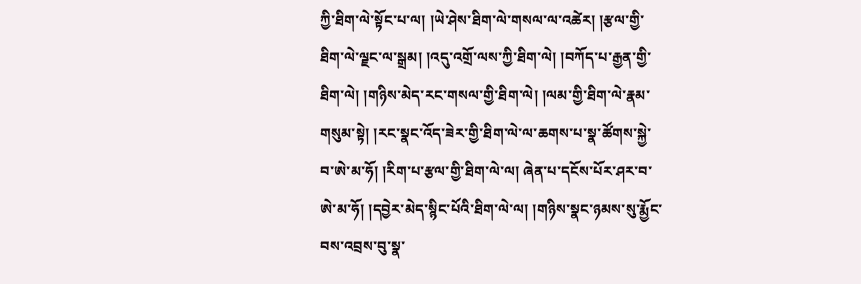ཀྱི་ཐིག་ལེ་སྟོང་པ་ལ། །ཡེ་ཤེས་ཐིག་ལེ་གསལ་ལ་འཚེར། །རྩལ་གྱི་ཐིག་ལེ་ལྗང་ལ་སྒྲམ། །འདུ་འགྲོ་ལས་ཀྱི་ཐིག་ལེ། །བཀོད་པ་རྒྱན་གྱི་ཐིག་ལེ། །གཉིས་མེད་རང་གསལ་གྱི་ཐིག་ལེ། །ལམ་གྱི་ཐིག་ལེ་རྣམ་གསུམ་སྟེ། །རང་སྣང་འོད་ཟེར་གྱི་ཐིག་ལེ་ལ་ཆགས་པ་སྣ་ཚོགས་སྐྱེ་བ་ཨེ་མ་ཧོ། །རིག་པ་རྩལ་གྱི་ཐིག་ལེ་ལ། ཞེན་པ་དངོས་པོར་ཤར་བ་ཨེ་མ་ཧོ། །དབྱེར་མེད་སྙིང་པོའི་ཐིག་ལེ་ལ། །གཉིས་སྣང་ཉམས་སུ་རྨྱོང་བས་འབྲས་བུ་སྣ་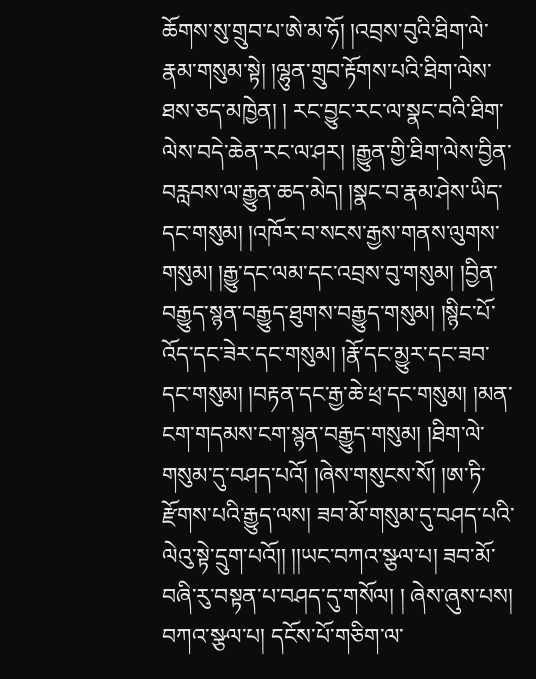ཆོགས་སུ་གྲུབ་པ་ཨེ་མ་ཧོ། །འབྲས་བུའི་ཐིག་ལེ་རྣམ་གསུམ་སྟེ། །ལྷུན་གྲུབ་རྟོགས་པའི་ཐིག་ལེས་ཐས་ཅད་མཁྱེན། ། རང་བྱུང་རང་ལ་སྣང་བའི་ཐིག་ལེས་བདེ་ཆེན་རང་ལ་ཤར། །རྒྱུན་གྱི་ཐིག་ལེས་བྱིན་བརླབས་ལ་རྒྱུན་ཆད་མེད། །སྣང་བ་རྣམ་ཤེས་ཡིད་དང་གསུམ། །འཁོར་བ་སངས་རྒྱས་གནས་ལུགས་གསུམ། །རྒྱུ་དང་ལམ་དང་འབྲས་བུ་གསུམ། །བྱིན་བརྒྱུད་སྙན་བརྒྱུད་ཐུགས་བརྒྱུད་གསུམ། །སྙིང་པོ་འོད་དང་ཟེར་དང་གསུམ། །རྣོ་དང་མྱུར་དང་ཟབ་དང་གསུམ། །བརྟན་དང་རྒྱ་ཆེ་ཕྲ་དང་གསུམ། །མན་ངག་གདམས་ངག་སྙན་བརྒྱུད་གསུམ། །ཐིག་ལེ་གསུམ་དུ་བཤད་པའོ། །ཞེས་གསུངས་སོ། །ཨ་ཏི་རྫོགས་པའི་རྒྱུད་ལས། ཟབ་མོ་གསུམ་དུ་བཤད་པའི་ལེའུ་སྟེ་དྲུག་པའོ།། །།ཡང་བཀའ་སྩལ་པ། ཟབ་མོ་བཞི་རུ་བསྟན་པ་བཤད་དུ་གསོལ། ། ཞེས་ཞུས་པས། བཀའ་སྩལ་པ། དངོས་པོ་གཅིག་ལ་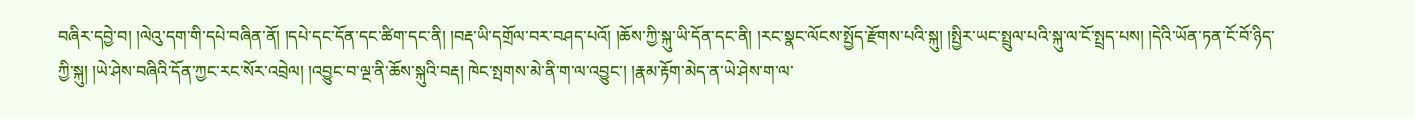བཞིར་དབྱེ་བ། །ལེའུ་དག་གི་དཔེ་བཞིན་ནོ། །དཔེ་དང་དོན་དང་ཚིག་དང་ནི། །བརྡ་ཡི་དགྲོལ་བར་བཤད་པའོ། །ཆོས་ཀྱི་སྐུ་ཡི་དོན་དང་ནི། །རང་སྣང་ལོངས་སྤྱོད་རྫོགས་པའི་སྐུ། །སྤྱིར་ཡང་སྤྲུལ་པའི་སྐུ་ལ་ངོ་སྤྲད་པས། །དེའི་ཡོན་ཏན་ངོ་བོ་ཉིད་ཀྱི་སྐུ། །ཡེ་ཤེས་བཞིའི་དོན་ཀྱང་རང་སོར་འབྲེལ། །འབྱུང་བ་ལྔ་ནི་ཆོས་སྐུའི་བརྡ། ཁེང་སྤགས་མེ་ནི་ག་ལ་འབྱུང་། །རྣམ་རྟོག་མེད་ན་ཡེ་ཤེས་ག་ལ་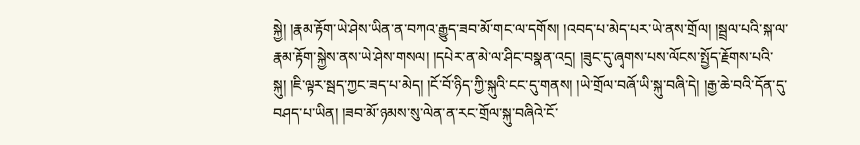སྐྱེ། །རྣམ་རྟོག་ཡེ་ཤེས་ཡིན་ན་བཀའ་རྒྱུད་ཟབ་མོ་གང་ལ་དགོས། །འབད་པ་མེད་པར་ཡེ་ནས་གྲོལ། །སྦྲལ་པའི་སྐ་ལ་རྣམ་རྟོག་སྐྱེས་ནས་ཡེ་ཤེས་གསལ། །དཔེར་ན་མེ་ལ་ཤིང་བསྣན་འདྲ། །ཟུང་དུ་ཞྭགས་པས་ལོངས་སྤྱོད་རྗོགས་པའི་སྐུ། །ཇི་ལྟར་སྦད་ཀྱང་ཟད་པ་མེད། །ངོ་བོ་ཉིད་ཀྱི་སྐུའི་ངང་དུ་གནས། །ཡེ་གྲོལ་བཞོ་ཡི་སྐུ་བཞི་དེ། །རྒྱ་ཆེ་བའི་དོན་དུ་བཤད་པ་ཡིན། །ཟབ་མོ་ཉམས་སུ་ལེན་ན་རང་གྲོལ་སྐུ་བཞིའེ་ངོ་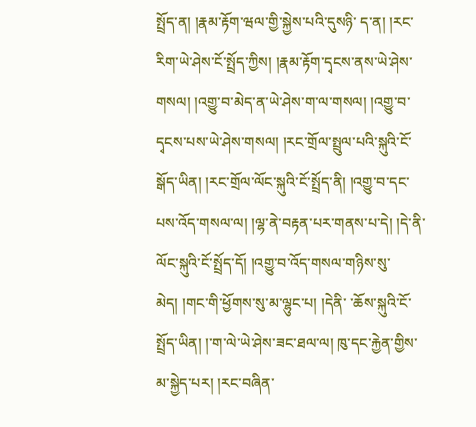སྤྲོད་ན། །རྣམ་རྟོག་ཝལ་གྱི་སྐྱེས་པའི་དུསཉི་ ད་ན། །རང་རིག་ཡེ་ཤེས་ངོ་སྤྲོད་ཀྱིས། །རྣམ་རྟོག་དྭངས་ནས་ཡེ་ཤེས་གསལ། །འགྱུ་བ་མེད་ན་ཡེ་ཤེས་ག་ལ་གསལ། །འགྱུ་བ་དྭངས་པས་ཡེ་ཤེས་གསལ། །རང་གྲོལ་སྤྲུལ་པའི་སྐུའི་ངོ་སྒོད་ཡིན། །རང་གྲོལ་ལོང་སྐུའི་ངོ་སྤྲོད་ནི། །འགྱུ་བ་དང་པས་འོད་གསལ་ལ། །ལྷ་ནེ་བརྟན་པར་གནས་པ་དེ། །དེ་ནི་ལོང་སྐུའི་ངོ་སྤྲོད་དོ། །འགྱུ་བ་འོད་གསལ་གཉིས་སུ་མེད། །གང་གི་ཕྱོགས་སུ་མ་ལྷུང་པ། །དེནི་ ་ཆོས་སྐུའི་ངོ་སྤྲོད་ཡིན། །་ག་ལེ་ཡེ་ཤེས་ཟང་ཐལ་ལ། ཁུ་དང་རྐྱེན་གྱིས་མ་སྐྱེད་པར། །རང་བཞིན་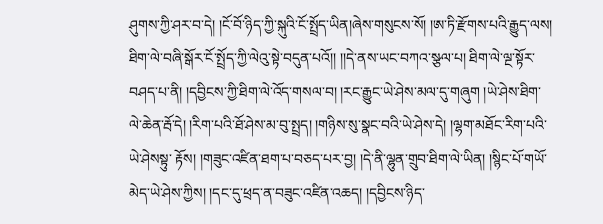ཤུགས་ཀྱི་ཤར་བ་དེ། །ངོ་བོ་ཉིད་ཀྱི་སྐུའི་ངོ་སྤྲོད་ཡིན།ཞེས་གསུངས་སོ། །ཨ་ཏི་རྫོགས་པའི་རྒྱུད་ལས། ཐིག་ལེ་བཞི་སྒོར་ངོ་སྤྲོད་ཀྱི་ལེའུ་སྟེ་བདུན་པའོ།། །།དེ་ནས་ཡང་བཀའ་སྩལ་པ། ཐིག་ལེ་ལྔ་སྟོར་བཤད་པ་ནི། །དབྱིངས་ཀྱི་ཐིག་ལེ་འོད་གསལ་བ། །རང་རྒྱུང་ཡེ་ཤེས་མལ་དུ་གཞུག །ཡེ་ཤེས་ཐིག་ལེ་ཆེན་རྦོ་དེ། །རིག་པའི་ཐོ་ཤེས་མ་བུ་སྤྲད། །གཉིས་སུ་སྣང་བའི་ཡེ་ཤེས་དེ། །ལྷག་མཐོང་རིག་པའི་ཡེ་ཤེསསྟུ་ རྟོས། །གཟུང་འཛིན་ཐག་པ་བཅད་པར་བྱ། །དེ་ནི་ལྷུན་གྲུབ་ཐིག་ལེ་ཡིན། །སྙིང་པོ་གཡོ་མེད་ཡེ་ཤེས་ཀྱིས། །དང་དུ་ཕྲད་ན་བཟུང་འཛིན་འཆད། །དབྱིངས་ཉིད་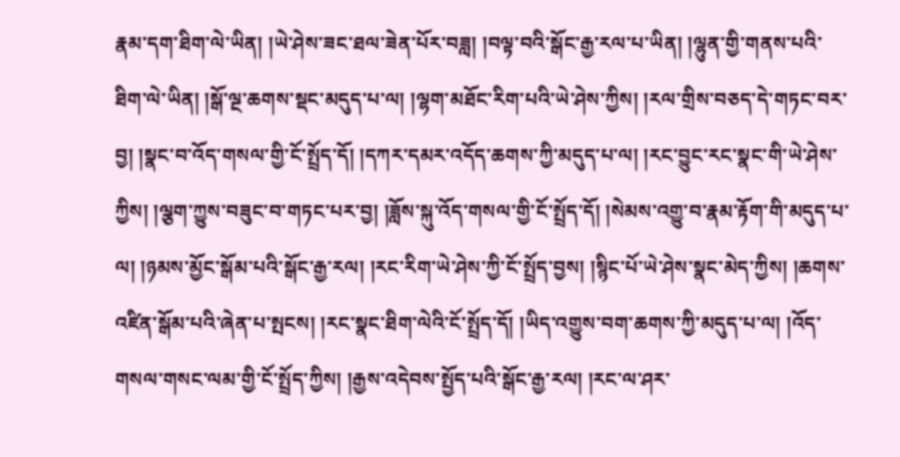རྣམ་དག་ཐིག་ལེ་ཡིན། །ཡེ་ཤེས་ཟང་ཐལ་ཟེན་པོར་བཟླ། །བལྟ་བའི་སྒོང་རྒྱ་རལ་པ་ཡིན། །ལྷུན་གྱི་གནས་པའི་ཐིག་ལེ་ཡིན། །སྒོ་ལྔ་ཆགས་སྡང་མདུད་པ་ལ། །ལྷག་མཐོང་རིག་པའི་ཡེ་ཤེས་ཀྱིས། །རལ་གྲིས་བཅད་དེ་གཏང་བར་བྱ། །སྣང་བ་འོད་གསལ་གྱི་ངོ་སྤྲོད་དོ། །དཀར་དམར་འདོད་ཆགས་ཀྱི་མདུད་པ་ལ། །རང་བྱུང་རང་སྣང་གི་ཡེ་ཤེས་ཀྱིས། །ལྕག་ཀྱུས་བཟུང་བ་གཏང་པར་བྱ། །ཟློས་སྐུ་འོད་གསལ་གྱི་ངོ་སྤྲོད་དོ། །སེམས་འགྱུ་བ་རྣམ་རྟོག་གི་མདུད་པ་ལ། །ཉམས་མྱོང་སྒོམ་པའི་སྒོང་རྒྱ་རལ། །རང་རིག་ཡེ་ཤེས་ཀྱི་ངོ་སྤྲོད་བྱས། །སྙིང་པོ་ཡེ་ཤེས་སྣང་མེད་ཀྱིས། །ཆགས་འཛིན་སྒོམ་པའི་ཞེན་པ་སྤངས། །རང་སྣང་ཐིག་ལེའི་ངོ་སྤྲོད་དོ། །ཡིད་འགྱུས་བག་ཆགས་ཀྱི་མདུད་པ་ལ། །འོད་གསལ་གསང་ལམ་གྱི་ངོ་སྤྲོད་ཀྱིས། །རྒྱས་འདེབས་སྤྱོད་པའི་སྒོང་རྒྱ་རལ། །རང་ལ་ཤར་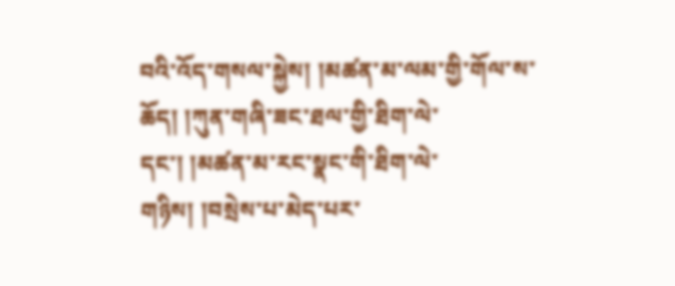བའི་འོད་གསལ་སྐྱེས། །མཚན་མ་ལམ་གྱི་གོལ་ས་ཆོད། །ཀུན་གཞི་ཟང་ཐལ་གྱི་ཐིག་ལེ་དང་། །མཚན་མ་རང་སྣང་གི་ཐིག་ལེ་གཉིས། །བསྲེས་པ་མེད་པར་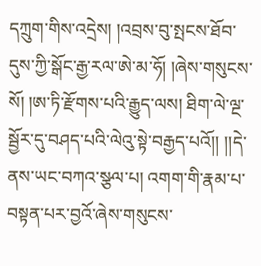དཀྲུག་གིས་འདྲེས། །འབྲས་བུ་སྤངས་ཐོབ་དུས་ཀྱི་སྒོང་རྒྱ་རལ་ཨེ་མ་ཧོ། །ཞེས་གསུངས་སོ། །ཨ་ཏི་རྫོགས་པའི་རྒྱུད་ལས། ཐིག་ལེ་ལྔ་སྦྱོར་དུ་བཤད་པའི་ལེའུ་སྟེ་བརྒྱད་པའོ།། །།དེ་ནས་ཡང་བཀའ་སྩལ་པ། འགག་གི་རྣམ་པ་བསྟན་པར་བྱའོ་ཞེས་གསུངས་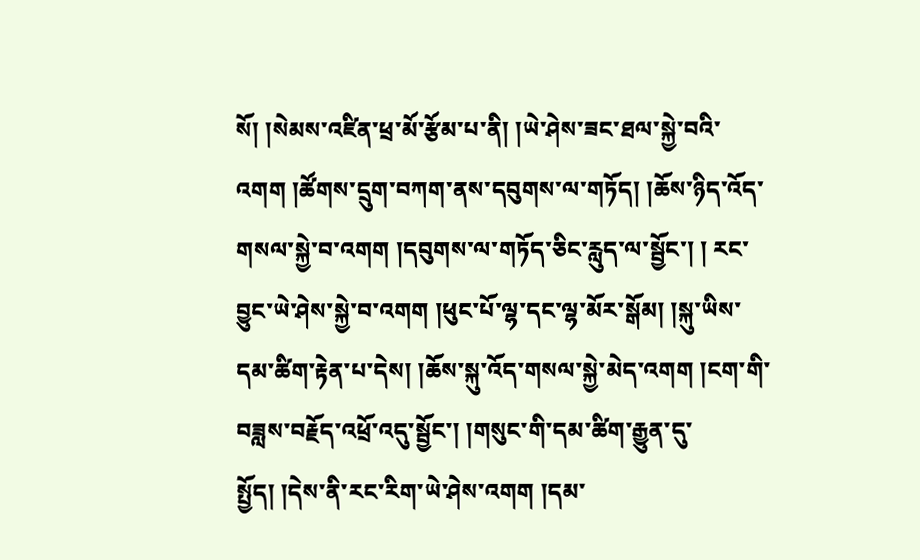སོ། །སེམས་འཛིན་ཕྲ་མོ་རྩོམ་པ་ནི། །ཡེ་ཤེས་ཟང་ཐལ་སྐྱེ་བའི་འགག །ཚོགས་དྲུག་བཀག་ནས་དབུགས་ལ་གཏོད། །ཆོས་ཉིད་འོད་གསལ་སྐྱེ་བ་འགག །དབུགས་ལ་གཏོད་ཅིང་རླུད་ལ་སྦྱོང་། ། རང་བྱུང་ཡེ་ཤེས་སྐྱེ་བ་འགག །ཕུང་པོ་ལྷ་དང་ལྷ་མོར་སྒོམ། །སྐུ་ཡིས་དམ་ཚིག་རྟེན་པ་དེས། །ཆོས་སྐུ་འོད་གསལ་སྐྱེ་མེད་འགག །ངག་གི་བཟླས་བརྗོད་འཕྲོ་འདུ་སྦྱོང་། །གསུང་གི་དམ་ཚིག་རྒྱུན་དུ་སྤྱོད། །དེས་ནི་རང་རིག་ཡེ་ཤེས་འགག །དམ་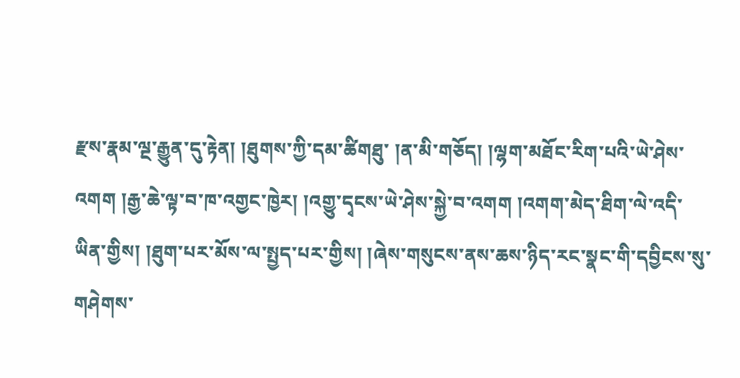རྫས་རྣམ་ལྔ་རྒྱུན་དུ་རྟེན། །ཐུགས་ཀྱི་དམ་ཚིགཐུ་ །ན་མི་གཅོད། །ལྷག་མཐོང་རིག་པའི་ཡེ་ཤེས་འགག །རྒྱ་ཆེ་ལྟ་བ་ཁ་འགྱང་ཁྱེར། །འགྱུ་དྭངས་ཡེ་ཤེས་སྐྱེ་བ་འགག །འགག་མེད་ཐིག་ལེ་འདི་ཡིན་གྱིས། །ཐུག་པར་མོས་ལ་སྤྱད་པར་གྱིས། །ཞེས་གསུངས་ནས་ཆས་ཉིད་རང་སྣང་གི་དབྱིངས་སུ་གཤེགས་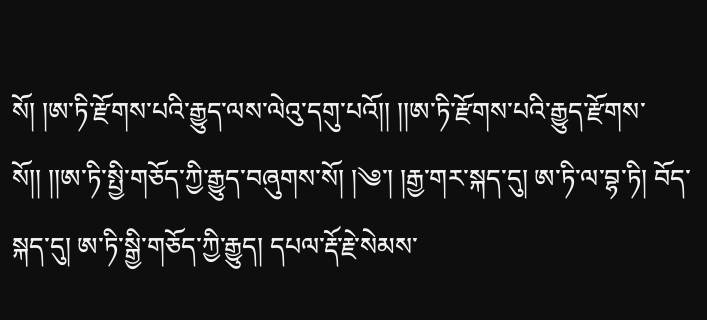སོ། །ཨ་ཏི་རྫོགས་པའི་རྒྱུད་ལས་ལེའུ་དགུ་པའོ།། །།ཨ་ཏི་རྫོགས་པའི་རྒྱུད་རྫོགས་སོ།། །།ཨ་ཏི་སྤྱི་གཅོད་ཀྱི་རྒྱུད་བཞུགས་སོ། །༄་། །རྒྱ་གར་སྐད་དུ། ཨ་ཏི་ལ་བྷ་ཏི། བོད་སྐད་དུ། ཨ་ཏི་སྒྱི་གཅོད་ཀྱི་རྒྱུད། དཔལ་རྡོ་རྗེ་སེམས་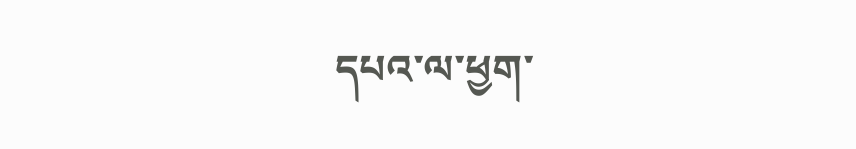དཔའ་ལ་ཕྱག་